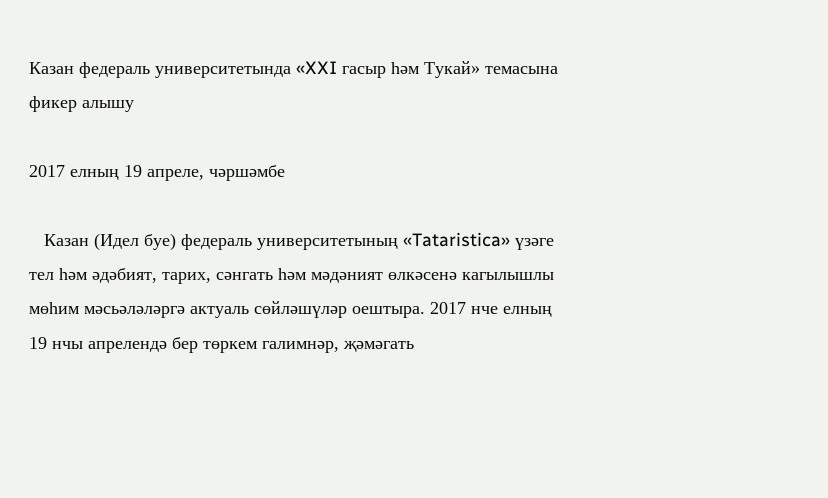Казан федераль университетында «XXI гасыр һәм Тукай» темасына фикер алышу

2017 елның 19 апреле, чәршәмбе

   Казан (Идел буе) федераль университетының «Tataristica» үзәге тел һәм әдәбият, тарих, сәнгать һәм мәдәният өлкәсенә кагылышлы мөһим мәсьәләләргә актуаль сөйләшүләр оештыра. 2017 нче елның 19 нчы апрелендә бер төркем галимнәр, җәмәгать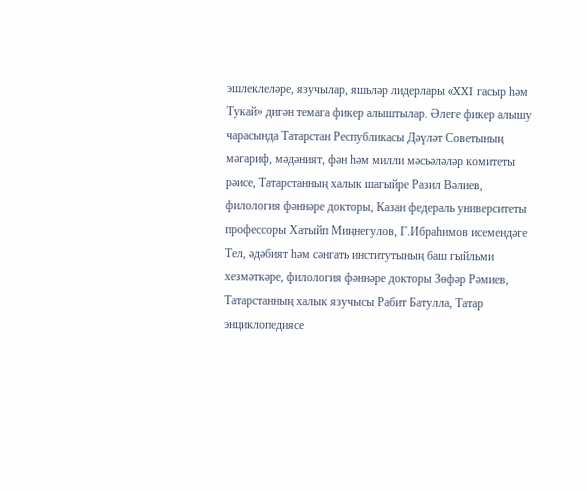эшлеклеләре, язучылар, яшьләр лидерлары «XXI гасыр һәм Тукай» дигән темага фикер алыштылар. Әлеге фикер алышу чарасында Татарстан Республикасы Дәүләт Советының мәгариф, мәдәният, фән һәм милли мәсьәләләр комитеты рәисе, Татарстанның халык шагыйре Разил Вәлиев, филология фәннәре докторы, Казан федераль университеты профессоры Хатыйп Миңнегулов, Г.Ибраһимов исемендәге Тел, әдәбият һәм сәнгать институтының баш гыйльми хезмәткәре, филология фәннәре докторы Зөфәр Рәмиев, Татарстанның халык язучысы Рабит Батулла, Татар энциклопедиясе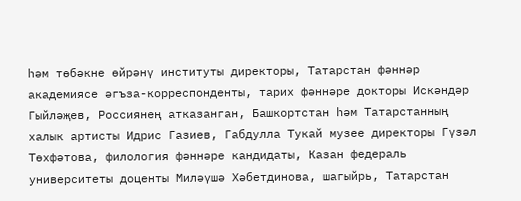һәм төбәкне өйрәнү институты директоры, Татарстан фәннәр академиясе әгъза-корреспонденты, тарих фәннәре докторы Искәндәр Гыйләҗев, Россиянең атказанган, Башкортстан һәм Татарстанның халык артисты Идрис Газиев, Габдулла Тукай музее директоры Гүзәл Төхфәтова, филология фәннәре кандидаты, Казан федераль университеты доценты Миләүшә Хәбетдинова, шагыйрь, Татарстан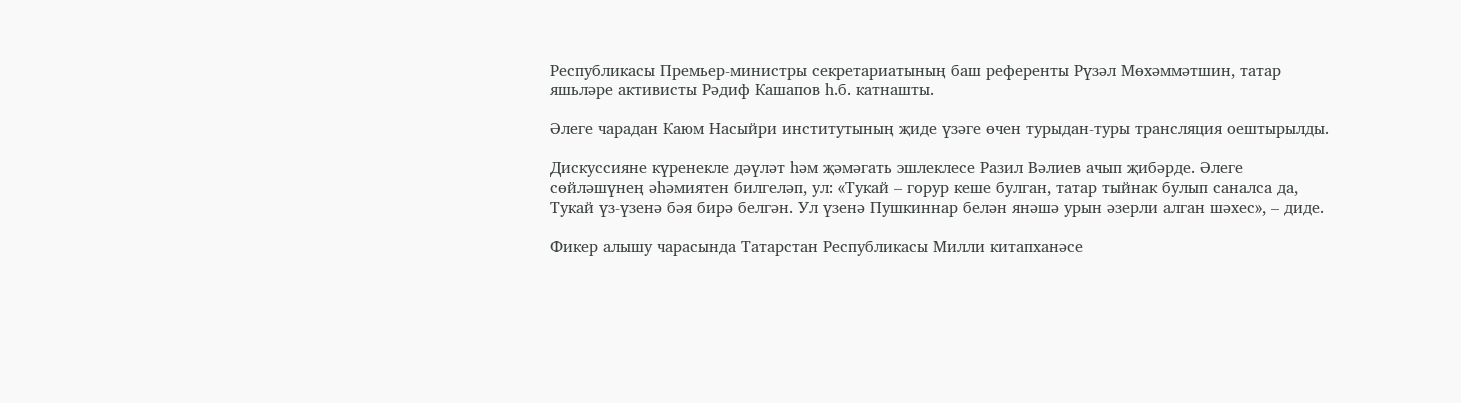Республикасы Премьер-министры секретариатының баш референты Рүзәл Мөхәммәтшин, татар яшьләре активисты Рәдиф Кашапов һ.б. катнашты.

Әлеге чарадан Каюм Насыйри институтының җиде үзәге өчен турыдан-туры трансляция оештырылды.

Дискуссияне күренекле дәүләт һәм җәмәгать эшлеклесе Разил Вәлиев ачып җибәрде. Әлеге сөйләшүнең әһәмиятен билгеләп, ул: «Тукай – горур кеше булган, татар тыйнак булып саналса да, Тукай үз-үзенә бәя бирә белгән. Ул үзенә Пушкиннар белән янәшә урын әзерли алган шәхес», – диде.

Фикер алышу чарасында Татарстан Республикасы Милли китапханәсе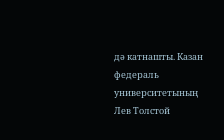дә катнашты. Казан федераль университетының Лев Толстой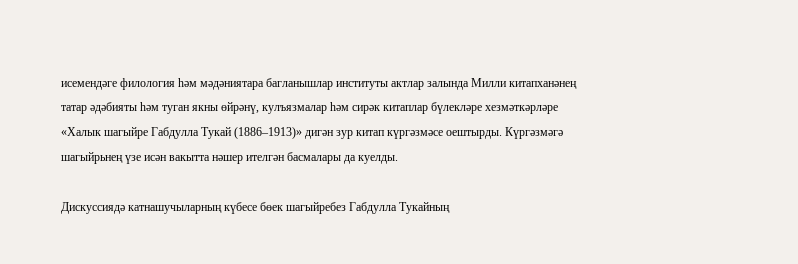исемендәге филология һәм мәдәниятара багланышлар институты актлар залында Милли китапханәнең татар әдәбияты һәм туган якны өйрәнү, кулъязмалар һәм сирәк китаплар бүлекләре хезмәткәрләре «Халык шагыйре Габдулла Тукай (1886–1913)» дигән зур китап күргәзмәсе оештырды. Күргәзмәгә шагыйрьнең үзе исән вакытта нәшер ителгән басмалары да куелды.

Дискуссиядә катнашучыларның күбесе бөек шагыйребез Габдулла Тукайның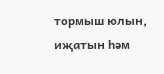тормыш юлын, иҗатын һәм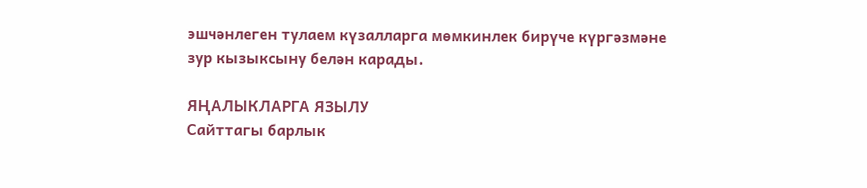эшчәнлеген тулаем күзалларга мөмкинлек бирүче күргәзмәне зур кызыксыну белән карады.

ЯҢАЛЫКЛАРГА ЯЗЫЛУ
Сайттагы барлык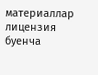материаллар лицензия буенча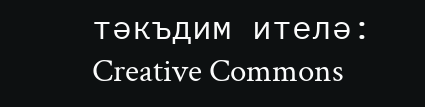тәкъдим ителә:
Creative Commons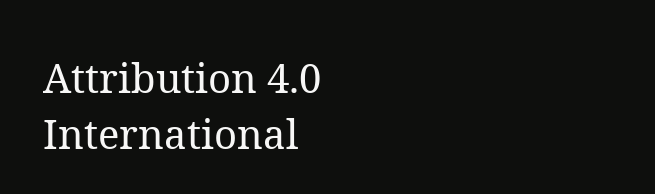Attribution 4.0 International